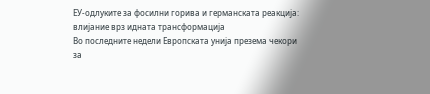ЕУ-одлуките за фосилни горива и германската реакција: влијание врз идната трансформација
Во последните недели Европската унија презема чекори за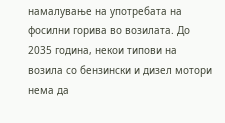намалување на употребата на фосилни горива во возилата. До 2035 година, некои типови на возила со бензински и дизел мотори нема да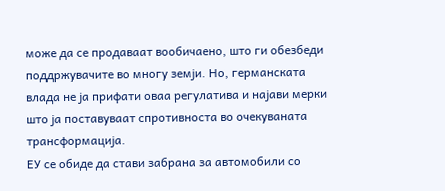може да се продаваат вообичаено, што ги обезбеди поддржувачите во многу земји. Но, германската влада не ја прифати оваа регулатива и најави мерки што ја поставуваат спротивноста во очекуваната трансформација.
ЕУ се обиде да стави забрана за автомобили со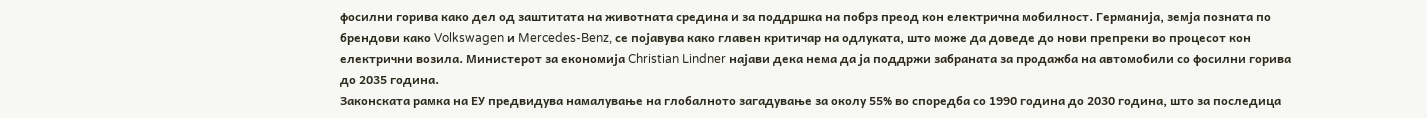фосилни горива како дел од заштитата на животната средина и за поддршка на побрз преод кон електрична мобилност. Германија, земја позната по брендови како Volkswagen и Mercedes-Benz, се појавува како главен критичар на одлуката, што може да доведе до нови препреки во процесот кон електрични возила. Министерот за економија Christian Lindner најави дека нема да ја поддржи забраната за продажба на автомобили со фосилни горива до 2035 година.
Законската рамка на ЕУ предвидува намалување на глобалното загадување за околу 55% во споредба со 1990 година до 2030 година, што за последица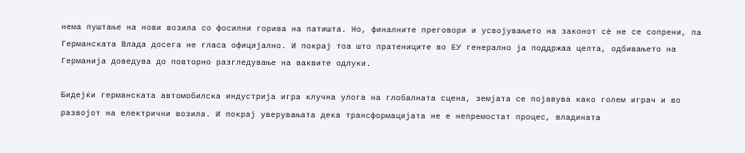нема пуштање на нови возила со фосилни горива на патишта. Но, финалните преговори и усвојувањето на законот сѐ не се сопрени, па Германската Влада досега не гласа официјално. И покрај тоа што пратениците во ЕУ генерално ја поддржаа целта, одбивањето на Германија доведува до повторно разгледување на ваквите одлуки.

Бидејќи германската автомобилска индустрија игра клучна улога на глобалната сцена, земјата се појавува како голем играч и во развојот на електрични возила. И покрај уверувањата дека трансформацијата не е непремостат процес, владината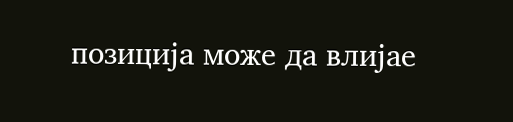позиција може да влијае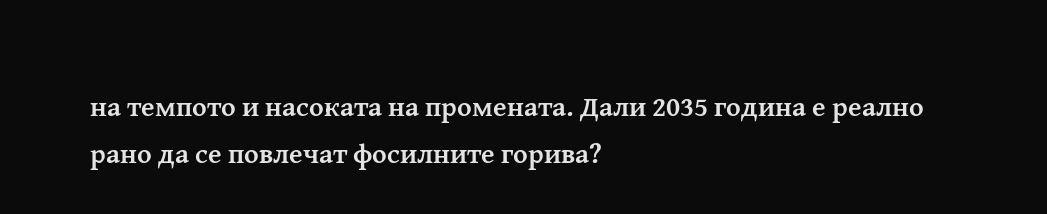на темпото и насоката на промената. Дали 2035 година е реално рано да се повлечат фосилните горива?